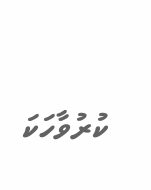ކުރުވާހަކަ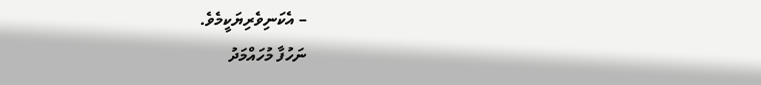– އެކަނިވެރިޔަކީމެވެ.
ނަހުފާ މުހައްމަދު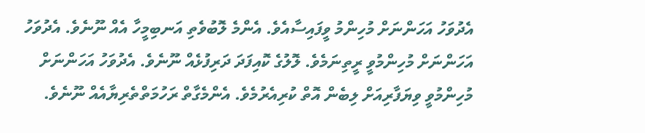އެދުވަހު އަހަންނަށް މުހިންމު ވީފައިސާއެވެ. އެންމެ ލޮބުވެތި އަނބިމީހާ އެއް ނޫނެވެ. އެދުވަހު އަހަންނަށް މުހިންމުވީ ރީތިނަމެވެ. ލޮލުގެ ކޮއިފަދަ ދަރިފުޅެއް ނޫނެވެ. އެދުވަހު އަހަންނަށް މުހިންމުވީ ވިޔަފާރިއަށް ލިބެން އޮތް ކުރިއެރުމެވެ. އެންމެގާތް ރަހުމަތްތެރިޔާއެއް ނޫނެވެ.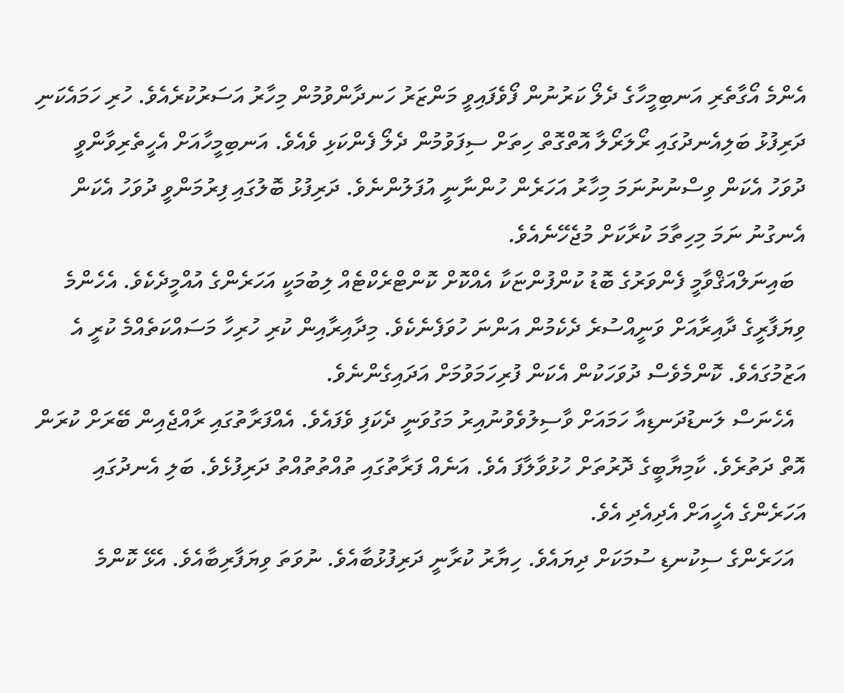އެންމެ އޯގާތެރި އަނބިމީހާގެ ދެލޯ ކަރުނުން ފޯވެފައިވީ މަންޒަރު ހަނދާންވުމުން މިހާރު އަސަރުކުރެއެވެ. ހުރި ހަމައެކަނި ދަރިފުޅު ބަލިއެނދުގައި ރޯލަރޯލާ އޮތްގޮތް ހިތަށް ސިފަވުމުން ދެލޯ ފެންކަޅި ވެއެވެ. އަނބިމީހާއަށް އެހީތެރިވާންވީ ދުވަހު އެކަން ވިސްނުނުނަމަ މިހާރު އަހަރެން ހުންނާނީ އުފަލުންނެވެ. ދަރިފުޅު ބޮލުގައި ފިރުމަންވީ ދުވަހު އެކަން އެނގުނު ނަމަ މިހިތާމަ ކުރާކަށް މުޖެހޭނެއެވެ.
  ބައިނަލްއަޤްވާމީ ފެންވަރުގެ ބޮޑު ކުންފުންޏަކާ އެއްކޮށް ކޮންޓްރެކްޓެއް ލިބުމަކީ އަހަރެންގެ އުއްމީދެކެވެ. އެހެންމެ ވިޔަފާރީގެ ދާއިރާއަށް ވަނީއްސުރެ ދެކެމުން އަންނަ ހުވަފެނެކެވެ. މިދާއިރާއިން ކުރި ހުރިހާ މަސައްކަތެއްމެ ކުރީ އެ އަޒުމުގައެވެ. ކޮންމެވެސް ދުވަހަކުން އެކަން ފުރިހަމަވުމަށް އަދައިގެންނެވެ.
  އެހެނަސް ލަނޑުދަނޑިއާ ހަމައަށް ވާސިލުވެވުނުއިރު މަގުވަނީ ދެކަފި ވެފައެވެ. އެއްފަރާތުގައި ރާއްޖެއިން ބޭރަށް ކުރަން އޮތް ދަތުރެވެ. ކާމިޔާބީގެ ދޮރުތަށް ހުޅުވާލާފަ އެވެ. އަނެއް ފަރާތުގައި ތުއްތުތުއްތު ދަރިފުޅެވެ. ބަލި އެނދުގައި އަހަރެންގެ އެހީއަށް އެދިއެދި އެވެ.
  އަހަރެންގެ ސިކުނޑި ސުމަކަށް ދިޔައެވެ. ހިޔާރު ކުރާނީ ދަރިފުޅުބާއެވެ. ނުވަތަ ވިޔަފާރިބާއެވެ. އެޅޭ ކޮންމެ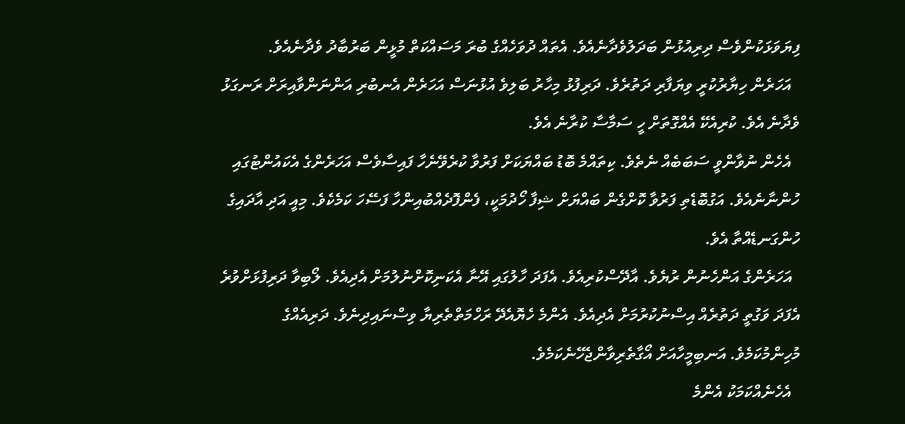ފިޔަވަޅަކުންވެސް ދިރިއުޅުން ބަދަލުވެދާނެއެވެ. އެތައް ދުވަހެއްގެ ބުރަ މަސައްކަތް މުޅީން ބަރުބާދު ވެދާނެއެވެ.
  އަހަރެން ހިޔާރުކުރީ ވިޔަފާރި ދަތުރެވެ. ދަރިފުޅު މިހާރު ބަލިވެ އުޅުނަސް އަހަރެން އެނބުރި އަންނަންވާއިރަށް ރަނގަޅު ވެދާނެ އެވެ. ކުރިއެކޭ އެއްގޮތަށް ހީ ސަމާސާ ކުރާނެ އެވެ.
  އެހެން ނުވާންވީ ސަބަބެއް ނެތެވެ. ކިތައްމެ ބޮޑު ބައްޔަކަށް ފަރުވާ ކުރެވޭނެހާ ފައިސާވެސް އަހަރެންގެ އެކައުންޓުގައި ހުންނާނެއެވެ. އަގުބޮޑެތި ފަރުވާ ކޮށްގެން ބައްޔަށް ޝިފާ ހޯދުމަކީ، ފެންފޮދެއްބުއިންހާ ފަސޭހަ ކަމެކެވެ. މިއީ އަދި އާދައިގެ ހުންގަނޑެއްތާ އެވެ.
  އަހަރެންގެ އަންހެނުން ރުޔެވެ. އާދޭސްކުރިއެވެ. އެފަދަ ހާލުގައި އޭނާ އެކަނިކޮށްނުލުމަށް އެދިއެވެ. ލޯބިވާ ދަރިފުޅަށްވުރެ އެފަދަ ވަގުތީ ދަތުރެއް އިސްނުކުރުމަށް އެދިއެވެ. އެންމެ ހެޔޮއެދޭ ރަހްމަތްތެރިޔާ ވިސްނައިދިނެވެ. ދަރިއެއްގެ މުހިންމުކަމެވެ. އަނބިމީހާއަށް އޯގާތެރިވާންޖެހޭނެކަމެވެ.
  އެހެނެއްކަމަކު އެންމެ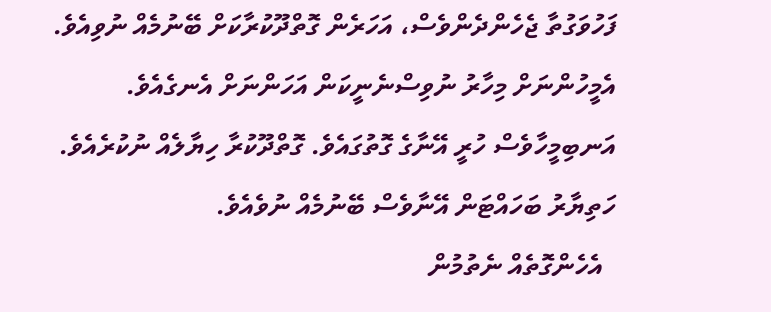ފަހުވަގުތާ ޖެހެންދެންވެސް، އަހަރެން ގޮތްދޫކުރާކަށް ބޭނުމެއް ނުވިއެވެ. އެމީހުންނަށް މިހާރު ނުވިސްނެނީކަން އަހަންނަށް އެނގެއެވެ. އަނބިމީހާވެސް ހުރީ އޭނާގެ ގޮތުގައެވެ. ގޮތްދޫކުރާ ހިޔާލެއް ނުކުރެއެވެ. ހަތިޔާރު ބަހައްޓަން އޭނާވެސް ބޭނުމެއް ނުވެއެވެ.
  އެހެންގޮތެއް ނެތުމުން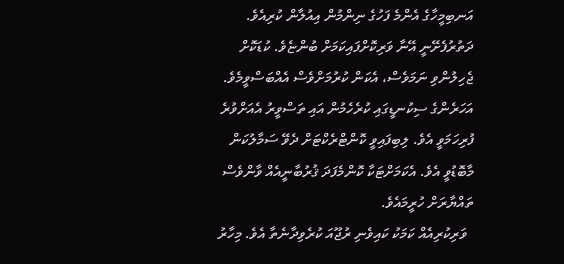އަނބިމީހާގެ އެންމެ ފަހުގެ ނިންމުން އިއުލާން ކުރިއެވެ. ދަތުރުފެށޭނީ އޭނާ ވަރިކޮށްފައިކަމަށް ބުންޏެވެ. ކުޑަކޮށް ޖެހިލުންވި ނަމަވެސް، އެކަން ކުރުމަށްވެސް އެއްބަސްވީމެވެ. އަހަރެންގެ ސިކުނޑީގައި ކުރެހެމުން އައި ތަސްވީރު އެއަށްވުރެ ފުރިހަމަވީ އެވެ. ލިބިފައިވީ ކޮންޓްރެކްޓަށް ދެވޭ ސަމާލުކަން މާބޮޑުވީ އެވެ. އެކަމަށްޓަކާ ކޮންމެފަދަ ޤުރުބާނީއެއް ވާންވެސް ތައްޔާރަށް ހުރީމައެވެ.
  ވަރިކުރިއެއް ކަމަކު ކައިވެނި ރުޖޫއަ ކުރެވިދާނެތާ އެވެ. މިހާރު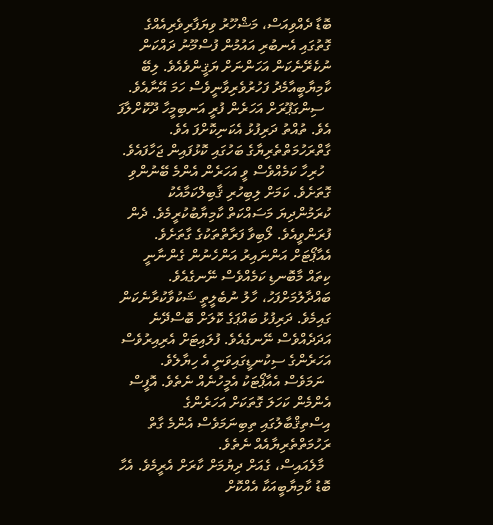ބޮޑާ ދެއްވިއަސް، މަޝްހޫރު ވިޔަފާރިވެރިއެއްގެ ގޮތުގައި އެނބުރި އައުމުން ފުސްމޫނު ދައްކަން ނުކެރޭނެކަން އަހަންނަށް ޔަޤީންވެއެވެ. ލިބޭ ކާމިޔާބީއާމެދު ފަހުރުވެރިވާނީވެސް ހަމަ އޭނާއެވެ.
  ސިންގަޕޫރަށް އަހަރެން ފުރީ އަނބިމީހާ ދޫކޮށްލާފަ އެވެ. ތުއްތު ދަރިފުޅު އެކަނިކޮށްފަ އެވެ. ގާތްރަހުމަތްތެރިޔާގެ ބަހުގައި ކޮޅުފައިން ޖަހާފައެވެ.
  ހުރިހާ ކަމެއްވެސް ވީ އަހަރެން އެންމެ ބޭނުންވި ގޮތަށެވެ. ކަމަށް ލިބިހުރި ޤާބިލްކަމާއެކު ކުރަމުންދިޔަ މަސައްކަތް ކާމިޔާބުކުރީމެވެ. ދެން ފުރަންވީއެވެ. ލޯބިވާ ފަރާތްތަކުގެ ގާތަށެވެ. އެއާޕޯޓަށް އަންނައިރު އަންހެނުން ގެންނާނީ ކިތައް މާބޮނޑި ކަމެއްވެސް ނޭނގެއެވެ. ބައްދާލުމަށްފަހު، ހާލު ނުބެލީތީ ޝަކުވާކުރާނެކަން ގައިމެވެ. ދަރިފުޅު ބައްޕަގެ ކޮލަށް ބޮސްދޭނެ އަދަދެއްވެސް ނޭނގެއެވެ. ފުލައިޓަށް އެރިއިރުވެސް އަހަރެންގެ ސިކުނޑީގައިވަނީ އެ ހިޔާލެވެ.
  ނަމަވެސް އެއާޕޯޓަކު އެމީހުނެއް ނެތެވެ. އޮފީސް އެންމެން ކަހަލަ ގޮތަކަށް އަހަރެންގެ އިސްތިޤްބާލުގައި ތިބިނަމަވެސް އެންމެ ގާތް ރަހުމަތްތެރިޔާއެއް ނެތެވެ.
  މާލެއައިސް، ގެއަށް ދިޔުމަށް ކާރަށް އެރީމެވެ. އެހާ ބޮޑު ކާމިޔާބީއަކާ އެއްކޮށް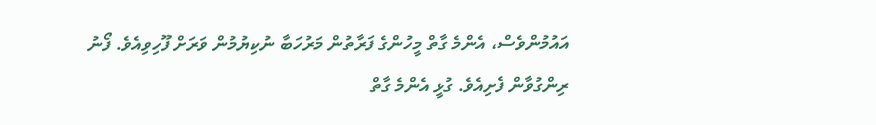އައުމުންވެސް، އެންމެ ގާތް މީހުންގެ ފަރާތުން މަރުހަބާ ނުކިޔުމުން ވަރަށް ފޫހިވިއެވެ. ފޯނު ރިންގުވާން ފެށިއެވެ. ގުޅީ އެންމެ ގާތް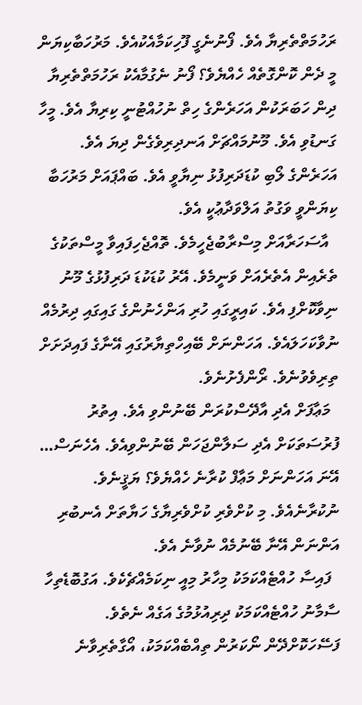ރަހުމަތްތެރިޔާ އެވެ. ފޯނުނެގީ ފޫހިކަމާއެކުއެވެ. މަރުހަބާކިޔަން މީ ދެން ކޮންގޮތެއް ހެއްޔެވެ؟ ފޯނު ނެގުމާއެކު ރަހުމަތްތެރިޔާ ދިން ހަބަރަކުން އަހަރެންގެ ހިތް ނުހުއްޓުނީ ކިރިޔާ އެވެ. މީހާ ގަނޑުވި އެވެ. މޫނުމައްޗަށް އަނދިރިވެގެން ދިޔަ އެވެ. އަހަރެންގެ ލޯބި ކުޑަދަރިފުޅު ނިޔާވީ އެވެ. ބައްޕައަށް މަރުހަބާ ކިޔަންވީ ވަގުތު އަލްވަދާޢުކީ އެވެ.
  އާސަހަރާއަށް މިސްރާބުޖެހީމެވެ. ތޮއްޖެހިފައިވާ މީސްތަކުގެ ތެރެއިން އެތެރެއަށް ވަނީމެވެ. އޭރު ކުޑަކުޑަ ދަރިފުޅުގެ މޫނު ނިވާކޮށްފި އެވެ. ކައިރީގައި ހުރި އަންހެނުންގެ ގައިގައި ދިރުމެއް ނުވާކަހަލައެވެ. އަހަންނަށް ބޭއިހްތިޔާރުގައި އޭނާގެ ފައިދަށަށް ތިރިވެވުނެވެ. ރޯންފެށުނެވެ.
  މަޢާފަށް އެދި އާދޭސްކުރަން ބޭނުންވި އެވެ. އިތުރު ފުރުސަތަކަށް އެދި ސަލާންޖަހަން ބޭނުންވިއެވެ. އެހެނަސް… އޭނަ އަހަންނަށް މަޢާފް ކުރާނެ ހެއްޔެވެ؟ ޔަޤީނެވެ. ނުކުރާނެއެވެ. މި ކުށްވެރި ކުށްވެރިޔާގެ ހަޔާތަށް އެނބުރި އަންނަން އޭނާ ބޭނުމެއް ނުވާނެ އެވެ.
  ފައިސާ ހުއްޓެއްކަމަކު މިހާރު މިއީ ނިކަމެއްޗެކެވެ. އަގުބޮޑެތިހާ ސާމާނު ހުއްޓެއްކަމަކު ދިރިއުޅުމުގެ އަގެއް ނެތެވެ. ފަސޭހަކޮށްދޭން ނޯކަރުން ތިއްބެއްކަމަކު، އޯގާތެރިވާނެ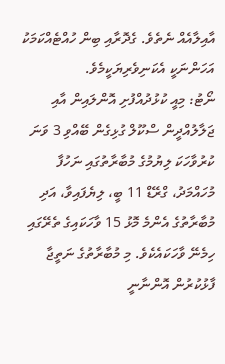އާއިލާއެއް ނެތެވެ. ގެދޮރާއި ބިން ހުއްޓެއްކަމަކު އަހަންނަކީ އެކަނިވެރިޔަކީމެވެ.
ނޯޓު: މިއީ ކުޅުދުއްފުށި އޮންލައިން އާއި ޖަލާލުއްދީން ސްކޫލް ގުޅިގެން ބޭއްވި 3 ވަނަ ކުރުވާހަކަ ލިޔުމުގެ މުބާރާތުގައި ނަހުފާ މުހައްމަދު، ގްރޭޑް 11 ބީ، ލިޔެފައިވާ، އަދި މުބާރާތުގެ އެންމެ މޮޅު 15 ވާހަކައިގެ ތެރޭގައި ހިމެނޭ ވާހަކައެކެވެ. މި މުބާރާތުގެ ނަތީޖާ ފާޅުކުރުން އޮންނާނީ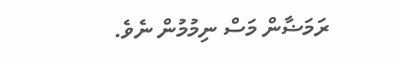ރަމަޟާން މަސް ނިމުމުން ނެވެ.